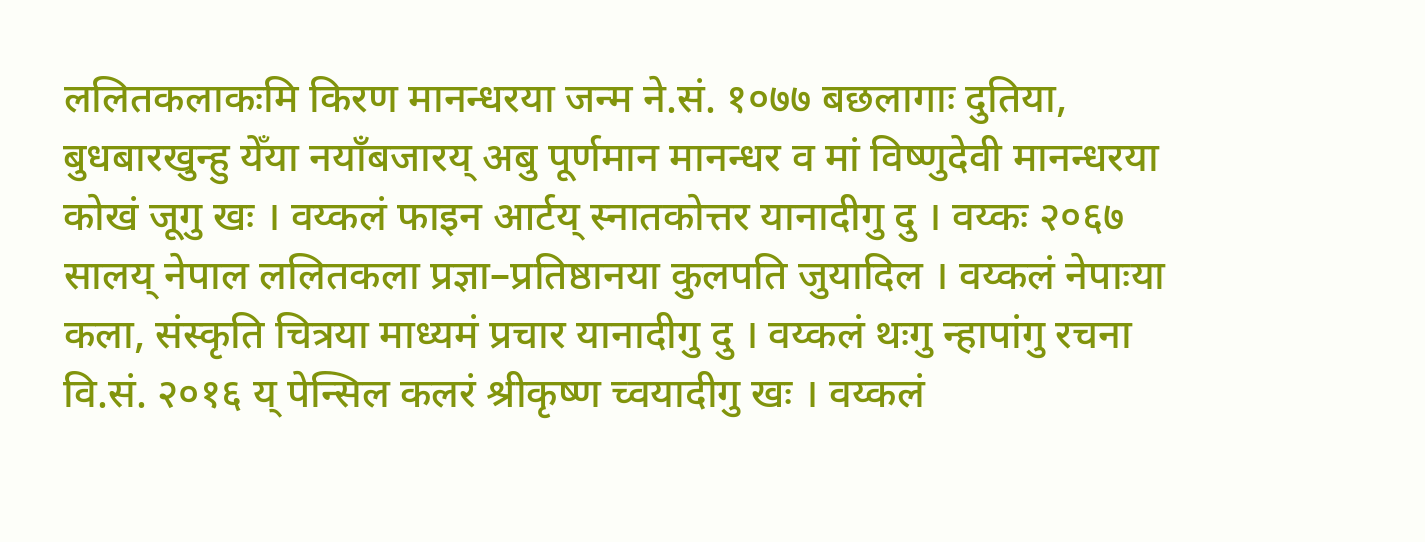ललितकलाकःमि किरण मानन्धरया जन्म ने.सं. १०७७ बछलागाः दुतिया, बुधबारखुन्हु येँया नयाँबजारय् अबु पूर्णमान मानन्धर व मां विष्णुदेवी मानन्धरया कोखं जूगु खः । वय्कलं फाइन आर्टय् स्नातकोत्तर यानादीगु दु । वय्कः २०६७ सालय् नेपाल ललितकला प्रज्ञा–प्रतिष्ठानया कुलपति जुयादिल । वय्कलं नेपाःया कला, संस्कृति चित्रया माध्यमं प्रचार यानादीगु दु । वय्कलं थःगु न्हापांगु रचना वि.सं. २०१६ य् पेन्सिल कलरं श्रीकृष्ण च्वयादीगु खः । वय्कलं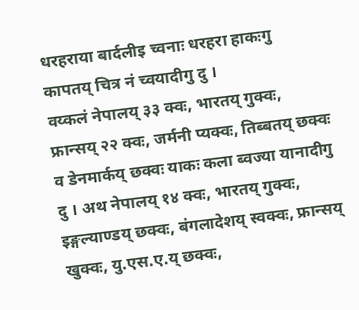धरहराया बार्दलीइ च्वनाः धरहरा हाकःगु कापतय् चित्र नं च्वयादीगु दु ।
वय्कलं नेपालय् ३३ क्वः, भारतय् गुक्वः, फ्रान्सय् २२ क्वः, जर्मनी प्यक्वः, तिब्बतय् छक्वः व डेनमार्कय् छक्वः याकः कला ब्वज्या यानादीगु दु । अथ नेपालय् १४ क्वः, भारतय् गुक्वः, इङ्गल्याण्डय् छक्वः, बंगलादेशय् स्वक्वः, फ्रान्सय् खुक्वः, यु.एस.ए.य् छक्वः,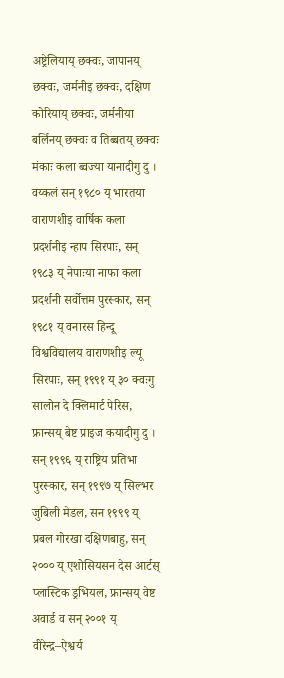अष्ट्रेलियाय् छक्वः, जापानय् छक्वः, जर्मनीइ छक्वः, दक्षिण कोरियाय् छक्वः, जर्मनीया बर्लिनय् छक्वः व तिब्बतय् छक्वः मंकाः कला ब्वज्या यानादीगु दु । वय्कलं सन् १९८० य् भारतया वाराणशीइ वार्षिक कला प्रदर्शनीइ न्हाप सिरपाः, सन् १९८३ य् नेपाःया नाफा कला प्रदर्शनी सर्वोत्तम पुरस्कार, सन् १९८१ य् वनारस हिन्दू विश्वविद्यालय वाराणशीइ ल्यू सिरपाः, सन् १९९१ य् ३० क्वःगु सालोन दे क्लिमार्ट पेरिस, फ्रान्सय् बेष्ट प्राइज कयादीगु दु । सन् १९९६ य् राष्ट्रिय प्रतिभा पुरस्कार, सन् १९९७ य् सिल्भर जुबिली मेडल, सन १९९९ य् प्रबल गोरखा दक्षिणबाहु, सन् २००० य् एशोसियसन देस आर्टस् प्लास्टिक ड्रभियल, फ्रान्सय् वेष्ट अवार्ड व सन् २००१ य् वीरेन्द्र–ऐश्वर्य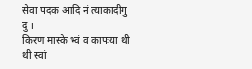सेवा पदक आदि नं त्याकादीगु दु ।
किरण मास्के भ्वं व कापःया थी थी स्वां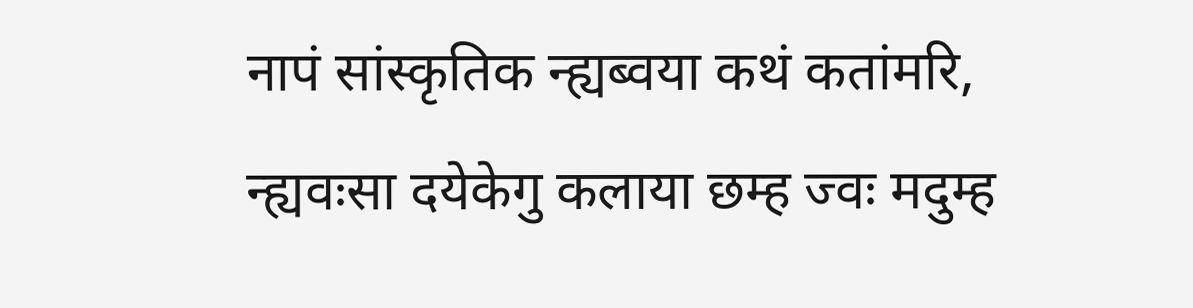नापं सांस्कृतिक न्ह्यब्वया कथं कतांमरि, न्ह्यवःसा दयेकेगु कलाया छम्ह ज्वः मदुम्ह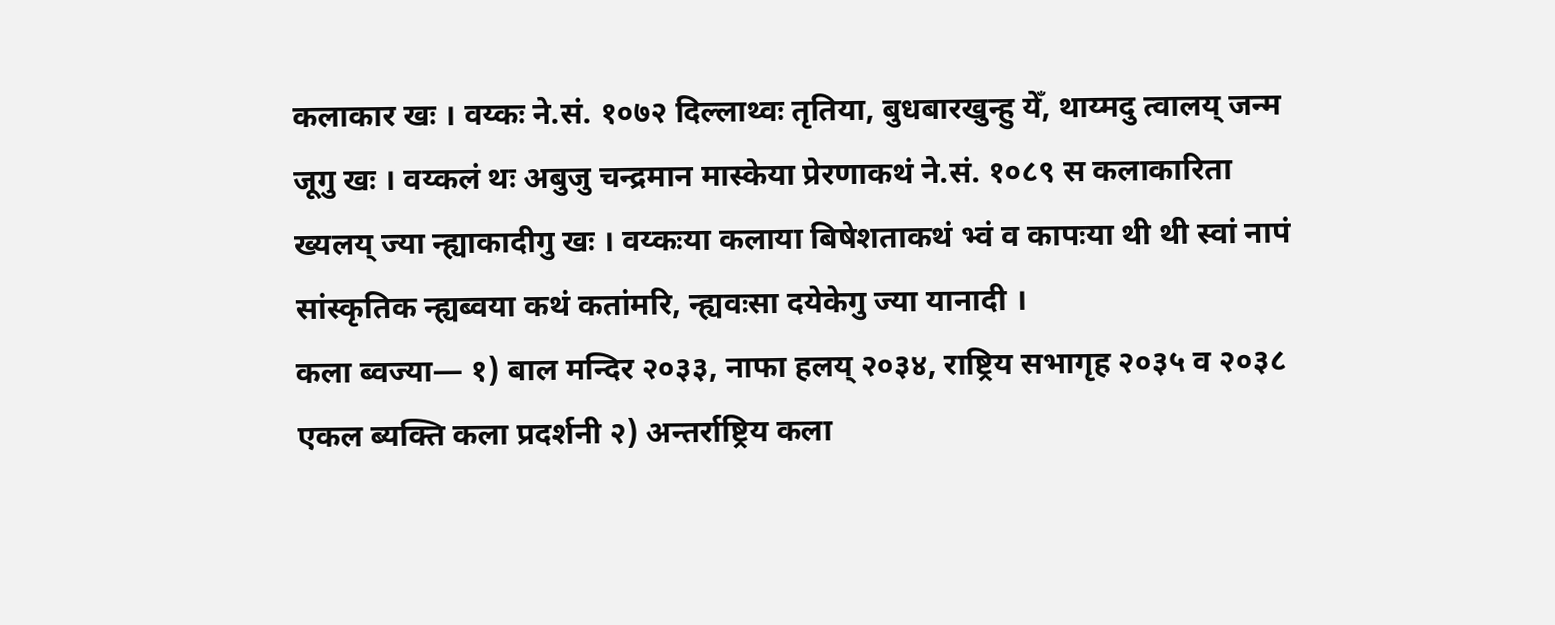कलाकार खः । वय्कः ने.सं. १०७२ दिल्लाथ्वः तृतिया, बुधबारखुन्हु येँ, थाय्मदु त्वालय् जन्म जूगु खः । वय्कलं थः अबुजु चन्द्रमान मास्केया प्रेरणाकथं ने.सं. १०८९ स कलाकारिता ख्यलय् ज्या न्ह्याकादीगु खः । वय्कःया कलाया बिषेशताकथं भ्वं व कापःया थी थी स्वां नापं सांस्कृतिक न्ह्यब्वया कथं कतांमरि, न्ह्यवःसा दयेकेगु ज्या यानादी ।
कला ब्वज्या— १) बाल मन्दिर २०३३, नाफा हलय् २०३४, राष्ट्रिय सभागृह २०३५ व २०३८ एकल ब्यक्ति कला प्रदर्शनी २) अन्तर्राष्ट्रिय कला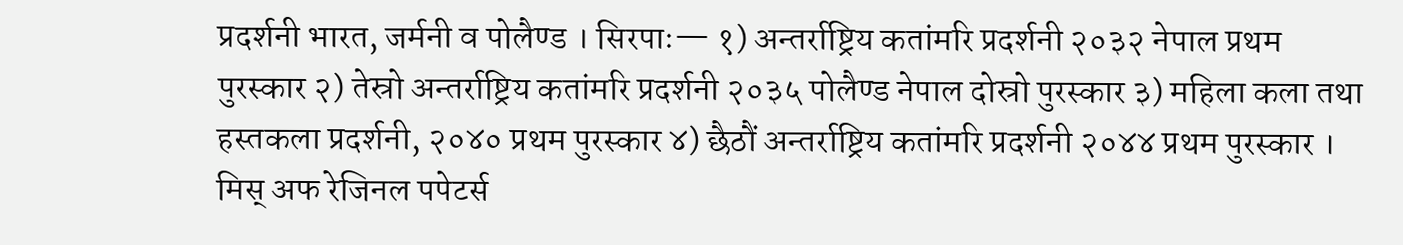प्रदर्शनी भारत, जर्मनी व पोलैण्ड । सिरपाः— १) अन्तर्राष्ट्रिय कतांमरि प्रदर्शनी २०३२ नेपाल प्रथम पुरस्कार २) तेस्रो अन्तर्राष्ट्रिय कतांमरि प्रदर्शनी २०३५ पोलैण्ड नेपाल दोस्रो पुरस्कार ३) महिला कला तथा हस्तकला प्रदर्शनी, २०४० प्रथम पुरस्कार ४) छैठौं अन्तर्राष्ट्रिय कतांमरि प्रदर्शनी २०४४ प्रथम पुरस्कार । मिस् अफ रेजिनल पपेटर्स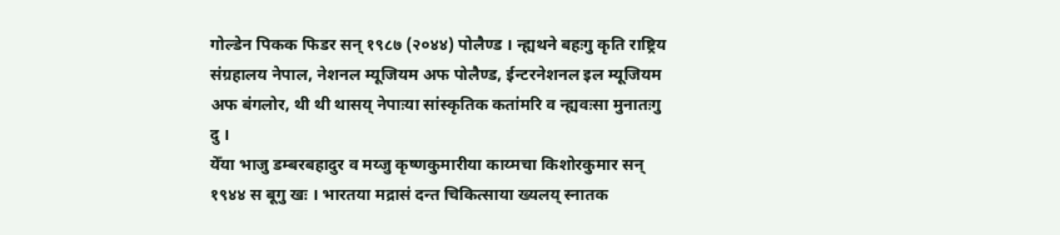गोल्डेन पिकक फिडर सन् १९८७ (२०४४) पोलैण्ड । न्ह्यथने बहःगु कृति राष्ट्रिय संग्रहालय नेपाल, नेशनल म्यूजियम अफ पोलैण्ड, ईन्टरनेशनल इल म्यूजियम अफ बंगलोर, थी थी थासय् नेपाःया सांस्कृतिक कतांमरि व न्ह्यवःसा मुनातःगु दु ।
येँया भाजु डम्बरबहादुर व मय्जु कृष्णकुमारीया काय्मचा किशोरकुमार सन् १९४४ स बूगु खः । भारतया मद्रासं दन्त चिकित्साया ख्यलय् स्नातक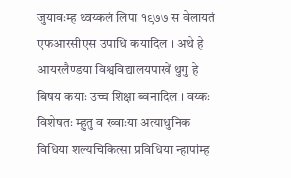जुयावःम्ह थ्वय्कलं लिपा १९७७ स वेलायतं एफआरसीएस उपाधि कयादिल । अथे हे आयरलैण्डया विश्वविद्यालयपाखें थुगु हे बिषय कयाः उच्च शिक्षा ब्वनादिल । वय्कः विशेषतः म्हुतु व ख्वाःया अत्याधुनिक विधिया शल्यचिकित्सा प्रविधिया न्हापांम्ह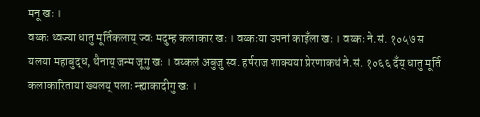मनू खः ।
वय्कः थ्वज्या धातु मूर्तिकलाय् ज्वः मदुम्ह कलाकार खः । वय्कःया उपनां काइँला खः । वय्कः ने.सं. १०५७ स यलया महाबुद्ध, थैनाय् जन्म जूगु खः । वय्कलं अबुजु स्व. हर्षराज शाक्यया प्रेरणाकथं ने.सं. १०६६ दँय् धातु मूर्ति कलाकारिताया ख्यलय् पलाः न्ह्याकादीगु खः ।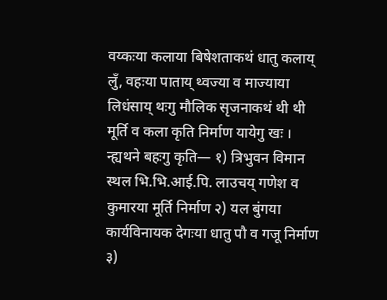वय्कःया कलाया बिषेशताकथं धातु कलाय् लुँ, वहःया पाताय् थ्वज्या व माज्याया लिधंसाय् थःगु मौलिक सृजनाकथं थी थी मूर्ति व कला कृति निर्माण यायेगु खः । न्ह्यथने बहःगु कृति— १) त्रिभुवन विमान स्थल भि.भि.आई.पि. लाउचय् गणेश व कुमारया मूर्ति निर्माण २) यल बुंगया कार्यविनायक देगःया धातु पौ व गजू निर्माण ३)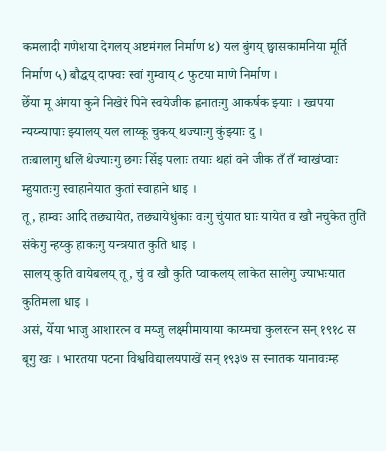कमलादी गणेशया देगलय् अष्टमंगल निर्माण ४) यल बुंगय् छ्वासकामनिया मूर्ति निर्माण ५) बौद्धय् दाफ्वः स्वां गुम्वाय् ८ फुटया माणे निर्माण ।
छेँया मू अंगया कुने निखेरं पिने स्वयेजीक ह्वनातःगु आकर्षक झ्याः । ख्वपया न्यय्न्यापाः झ्यालय् यल लाय्कू चुकय् थज्याःगु कुंझ्याः दु ।
तःबालागु धलिं थेज्याःगु छगः सिँइ पलाः तयाः थहां वने जीक तँ तँ ग्वाखंप्वाः म्हुयातःगु स्वाहानेयात कुतां स्वाहाने धाइ ।
तू, हाम्वः आदि तछ्यायेत, तछ्यायेधुंकाः वःगु चुंयात घाः यायेत व खौ नचुकेत तुतिं संकेगु न्हय्कु हाकःगु यन्त्रयात कुति धाइ ।
सालय् कुति वायेबलय् तू, चुं व खौ कुति प्वाकलय् लाकेत सालेगु ज्याभःयात कुतिमला धाइ ।
असं, येँया भाजु आशारत्न व मय्जु लक्ष्मीमायाया काय्मचा कुलरत्न सन् १९१८ स बूगु खः । भारतया पटना विश्वविद्यालयपाखें सन् १९३७ स स्नातक यानावःम्ह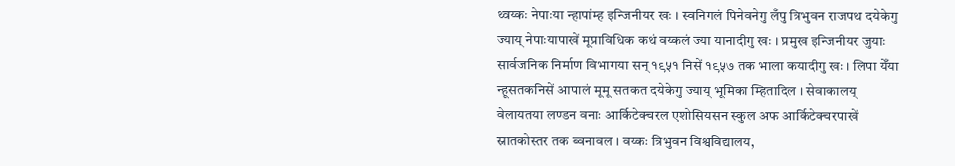थ्वय्कः नेपाःया न्हापांम्ह इन्जिनीयर खः । स्वनिगलं पिनेवनेगु लँपु त्रिभुवन राजपथ दयेकेगु ज्याय् नेपाःयापाखें मूप्राविधिक कथं वय्कलं ज्या यानादीगु खः । प्रमुख इन्जिनीयर जुयाः सार्वजनिक निर्माण विभागया सन् १९५१ निसें १९५७ तक भाला कयादीगु खः । लिपा येँया न्हूसतकनिसें आपालं मूमू सतकत दयेकेगु ज्याय् भूमिका म्हितादिल । सेवाकालय् वेलायतया लण्डन वनाः आर्किटेक्चरल एशोसियसन स्कुल अफ आर्किटेक्चरपाखें स्नातकोस्तर तक ब्वनावल । वय्कः त्रिभुवन विश्वविद्यालय,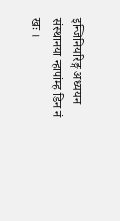इन्जिनियरिङ्ग अध्ययन संस्थानया न्हापांम्ह डिन नं खः ।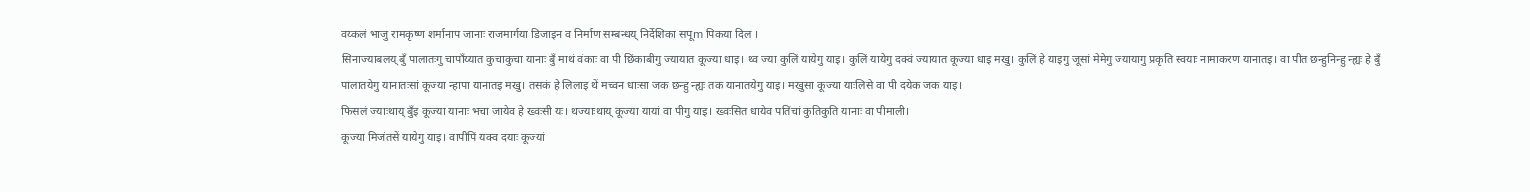वय्कलं भाजु रामकृष्ण शर्मानाप जानाः राजमार्गया डिजाइन व निर्माण सम्बन्धय् निर्देशिका सपूm पिकया दिल ।
सिनाज्याबलय् बुँ पालातःगु चापाँय्यात कुचाकुचा यानाः बुँ माथं वंकाः वा पी छिंकाबीगु ज्यायात कूज्या धाइ। थ्व ज्या कुलिं यायेगु याइ। कुलिं यायेगु दक्वं ज्यायात कूज्या धाइ मखु। कुलिं हे याइगु जूसां मेमेगु ज्यायागु प्रकृति स्वयाः नामाकरण यानातइ। वा पीत छन्हुनिन्हु न्ह्यः हे बुँ पालातयेगु यानातःसां कूज्या न्हापा यानातइ मखु। तसकं हे लिलाइ थें मच्वन धाःसा जक छन्हु न्ह्यः तक यानातयेगु याइ। मखुसा कूज्या याःलिसे वा पी दयेक जक याइ।
फिसलं ज्याःथाय् बुँइ कूज्या यानाः भचा जायेव हे ख्वःसी यः। थज्याःथाय् कूज्या यायां वा पीगु याइ। ख्वःसित धायेव पतिंचां कुतिकुति यानाः वा पीमाली।
कूज्या मिजंतसें यायेगु याइ। वापीपिं यक्व दयाः कूज्यां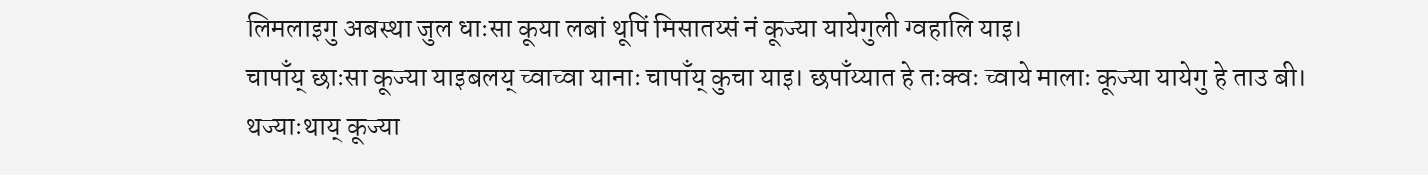लिमलाइगु अबस्था जुल धाःसा कूया लबां थूपिं मिसातय्सं नं कूज्या यायेगुली ग्वहालि याइ।
चापाँय् छाःसा कूज्या याइबलय् च्वाच्वा यानाः चापाँय् कुचा याइ। छपाँय्यात हे तःक्वः च्वाये मालाः कूज्या यायेगु हे ताउ बी। थज्याःथाय् कूज्या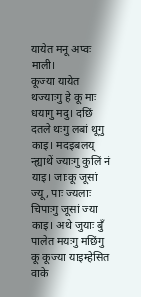यायेत मनू अप्वः माली।
कूज्या यायेत थज्याःगु हे कू माः धयागु मदु। दछिं दतले थःगु लबां थूगु काइ। मदइबलय् न्ह्याथें ज्याःगु कुलिं नं याइ। जाःकू जूसां ज्यू, पाः ज्यलाः चिपाःगु जूसां ज्या काइ। अथे जुयाः बुँ पालेत मयःगु मछिंगु कू कूज्या याइम्हेसित वाके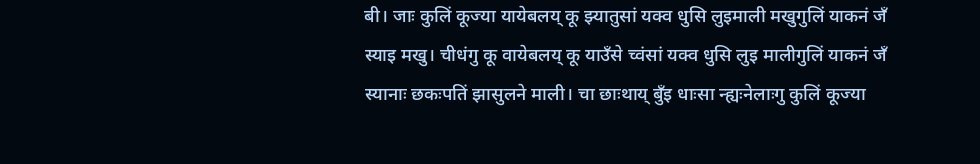बी। जाः कुलिं कूज्या यायेबलय् कू झ्यातुसां यक्व धुसि लुइमाली मखुगुलिं याकनं जँ स्याइ मखु। चीधंगु कू वायेबलय् कू याउँसे च्वंसां यक्व धुसि लुइ मालीगुलिं याकनं जँ स्यानाः छकःपतिं झासुलने माली। चा छाःथाय् बुँइ धाःसा न्ह्यःनेलाःगु कुलिं कूज्या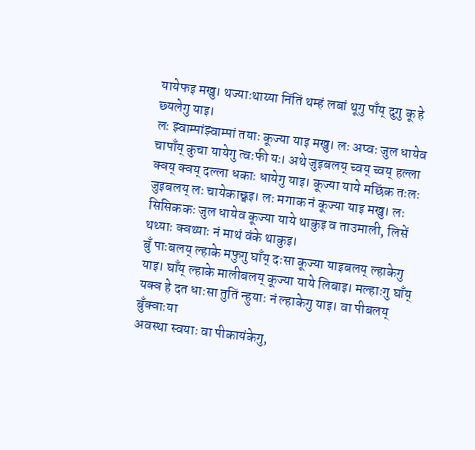यायेफइ मखु। थज्याःथाय्या निंतिं थम्हं लबां थूगु पाँय् दुगु कू हे छ्यलेगु याइ।
लः झ्वाम्पांझ्वाम्पां तयाः कूज्या याइ मखु। लः अप्वः जुल धायेव चापाँय् कुचा यायेगु त्वःफी यः। अथे जुइबलय् च्वय् च्वय् हल्ला क्वय् क्वय् दल्ला धकाः धायेगु याइ। कूज्या याये मछिंक तःलः जुइबलय् लः चायेकाछ्वइ। लः मगाक नं कूज्या याइ मखु। लः सिसिककः जुल धायेव कूज्या याये थाकुइ व ताउमाली, लिसें थथ्याः क्वथ्याः नं माथं वंके थाकुइ।
बुँ पाःबलय् ल्हाके मफुगु घाँय् दःसा कूज्या याइबलय् ल्हाकेगु याइ। घाँय् ल्हाके मालीबलय् कूज्या याये लिबाइ। मल्हाःगु घाँय् यक्व हे दत धाःसा तुतिं न्हुयाः नं ल्हाकेगु याइ। वा पीबलय् बुँक्वाःया
अवस्था स्वयाः वा पीकायंकेगु,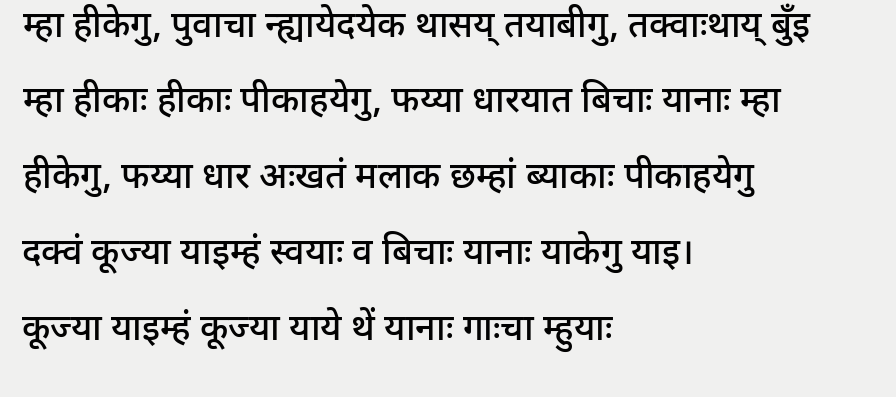म्हा हीकेगु, पुवाचा न्ह्यायेदयेक थासय् तयाबीगु, तक्वाःथाय् बुँइ म्हा हीकाः हीकाः पीकाहयेगु, फय्या धारयात बिचाः यानाः म्हा हीकेगु, फय्या धार अःखतं मलाक छम्हां ब्याकाः पीकाहयेगु दक्वं कूज्या याइम्हं स्वयाः व बिचाः यानाः याकेगु याइ।
कूज्या याइम्हं कूज्या याये थें यानाः गाःचा म्हुयाः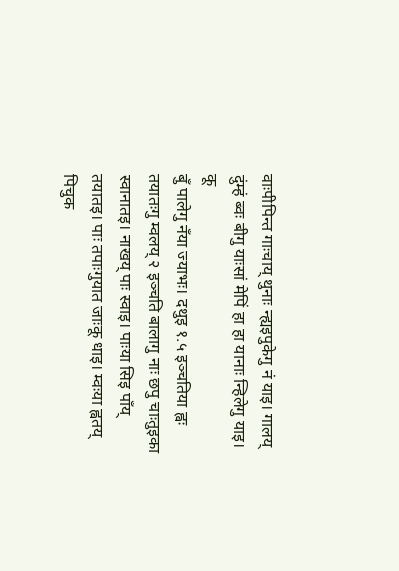वाःपीपिन्त गाःचाय् थुनाः न्ह्यइपुकेगु नं याइ। गालय् दुंम्हं ब्वः बीगु याःसां मेपिं हा हा यानाः न्हिलेगु याइ।
कू
बुँ पालेगु नँया ज्याभः। दथुइ १.५ इञ्चतिया ह्वः तयातःगु म्वलय् २ इञ्चति बालागु नाः छपु चाःतुइका स्वानातइ। नाखय् पाः स्वाइ। पाःया सिइ पाँय् तयातइ। पाः तपाःगुयात जाःकू धाइ। म्वःया ह्वतय् पिचुक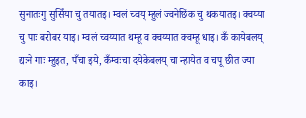सुनातःगु सुसिँया चु तयातइ। म्वलं च्वय् म्हुलं ज्वनेछिंक चु थकयातइ। क्वय्या चु पाः बरोबर याइ। म्वलं च्वय्यात थम्हू व क्वय्यात क्वम्हू धाइ। कँ कायेबलय् द्यःने गाः म्हुइत, पँचा इये, कँम्वःचा दयेकेबलय् चा न्हायेत व चपू छीत ज्या काइ।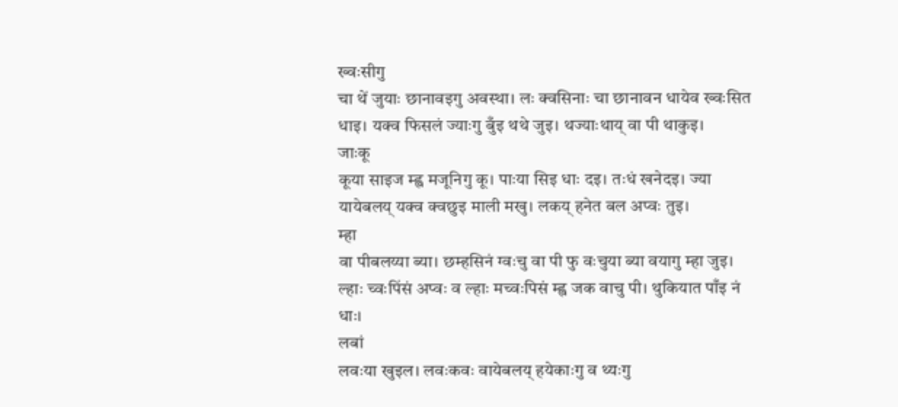ख्वःसीगु
चा थें जुयाः छानावइगु अवस्था। लः क्वसिनाः चा छानावन धायेव ख्वःसित धाइ। यक्व फिसलं ज्याःगु बुँइ थथे जुइ। थज्याःथाय् वा पी थाकुइ।
जाःकू
कूया साइज म्ह्व मजूनिगु कू। पाःया सिइ धाः दइ। तःधं खनेदइ। ज्या यायेबलय् यक्व क्वछुइ माली मखु। लकय् हनेत बल अप्वः तुइ।
म्हा
वा पीबलय्या ब्या। छम्हसिनं ग्वःचु वा पी फु वःचुया ब्या वयागु म्हा जुइ। ल्हाः च्वःपिंसं अप्वः व ल्हाः मच्वःपिसं म्ह्व जक वाचु पी। थुकियात पाँइ नं धाः।
लबां
लवःया खुइल। लवःकवः वायेबलय् हयेकाःगु व थ्यःगु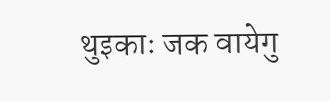थुइकाः जक वायेगु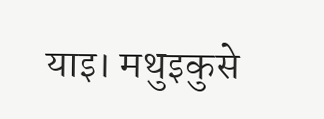याइ। मथुइकुसे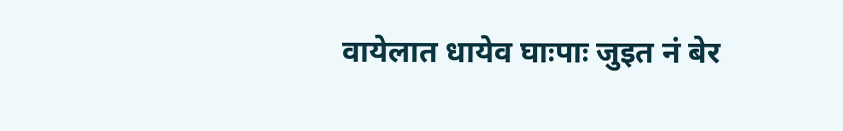वायेलात धायेव घाःपाः जुइत नं बेर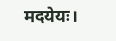मदयेयः।